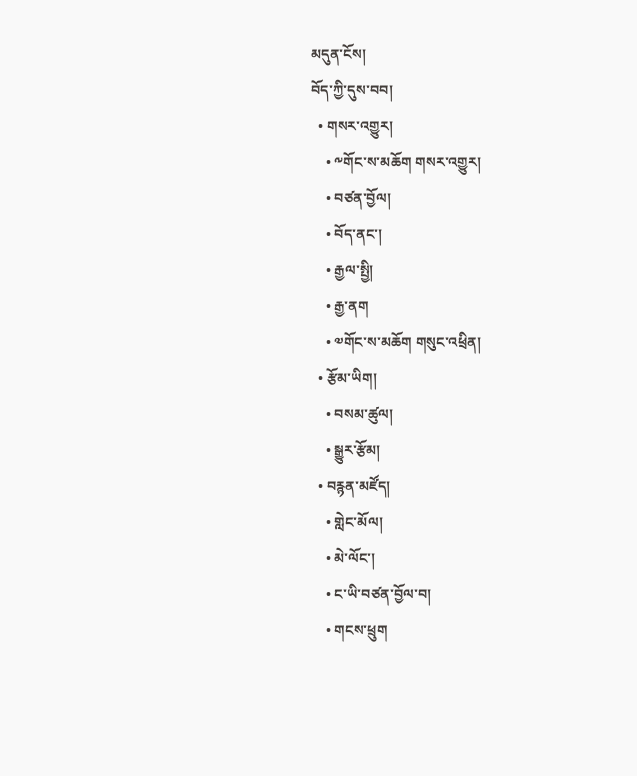མདུན་ངོས།
བོད་ཀྱི་དུས་བབ།
  • གསར་འགྱུར།
    • ༸གོང་ས་མཆོག གསར་འགྱུར།
    • བཙན་བྱོལ།
    • བོད་ནང་།
    • རྒྱལ་སྤྱི།
    • རྒྱ་ནག
    • ༧གོང་ས་མཆོག གསུང་འཕྲིན།
  • རྩོམ་ཡིག།
    • བསམ་ཚུལ།
    • སྒྱུར་རྩོམ།
  • བརྙན་མཛོད།
    • གླེང་མོལ།
    • མེ་ལོང་།
    • ང་ཡི་བཙན་བྱོལ་བ།
    • གངས་ཕྲུག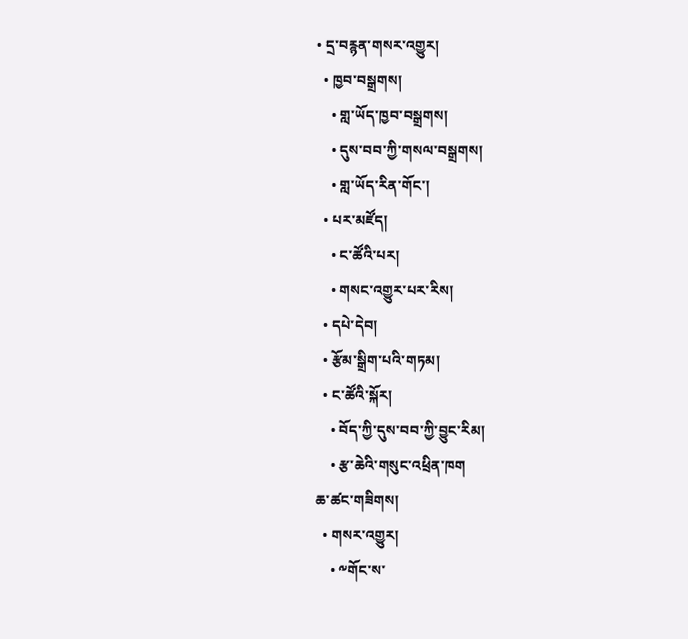• དྲ་བརྙན་གསར་འགྱུར།
  • ཁྱབ་བསྒྲགས།
    • གླ་ཡོད་ཁྱབ་བསྒྲགས།
    • དུས་བབ་ཀྱི་གསལ་བསྒྲགས།
    • གླ་ཡོད་རིན་གོང་།
  • པར་མཛོད།
    • ང་ཚོའི་པར།
    • གསང་འགྱུར་པར་རིས།
  • དཔེ་དེབ།
  • རྩོམ་སྒྲིག་པའི་གཏམ།
  • ང་ཚོའི་སྐོར།
    • བོད་ཀྱི་དུས་བབ་ཀྱི་བྱུང་རིམ།
    • རྩ་ཆེའི་གསུང་འཕྲིན་ཁག
ཆ་ཚང་གཟིགས།
  • གསར་འགྱུར།
    • ༸གོང་ས་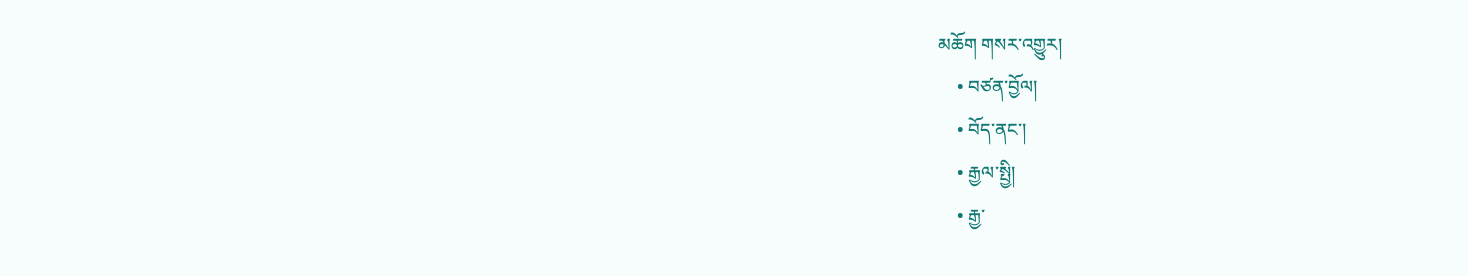མཆོག གསར་འགྱུར།
    • བཙན་བྱོལ།
    • བོད་ནང་།
    • རྒྱལ་སྤྱི།
    • རྒྱ་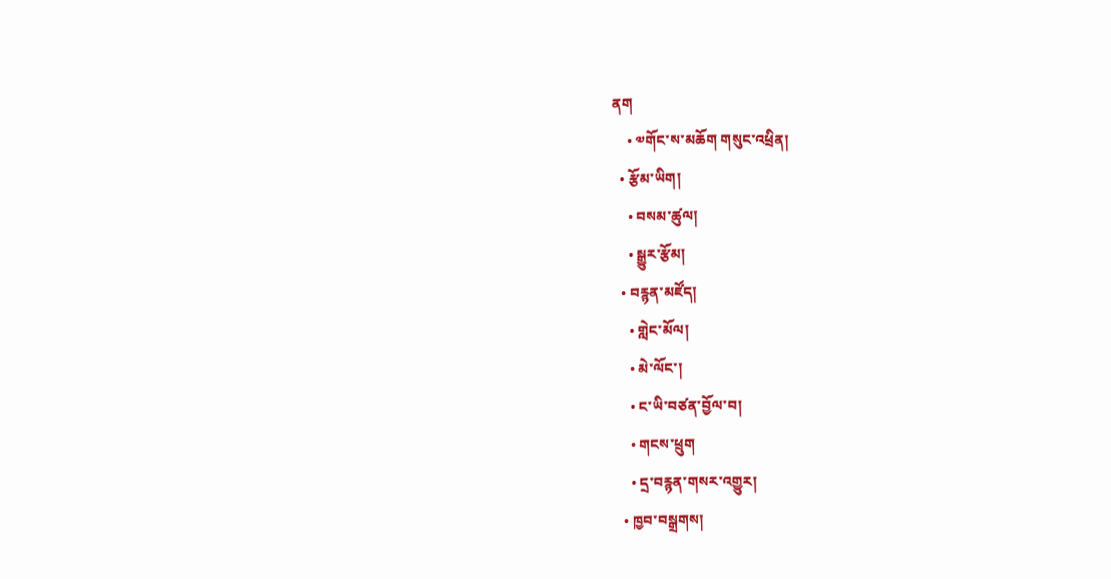ནག
    • ༧གོང་ས་མཆོག གསུང་འཕྲིན།
  • རྩོམ་ཡིག།
    • བསམ་ཚུལ།
    • སྒྱུར་རྩོམ།
  • བརྙན་མཛོད།
    • གླེང་མོལ།
    • མེ་ལོང་།
    • ང་ཡི་བཙན་བྱོལ་བ།
    • གངས་ཕྲུག
    • དྲ་བརྙན་གསར་འགྱུར།
  • ཁྱབ་བསྒྲགས།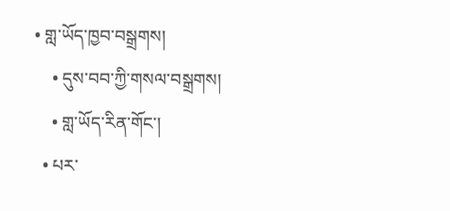• གླ་ཡོད་ཁྱབ་བསྒྲགས།
    • དུས་བབ་ཀྱི་གསལ་བསྒྲགས།
    • གླ་ཡོད་རིན་གོང་།
  • པར་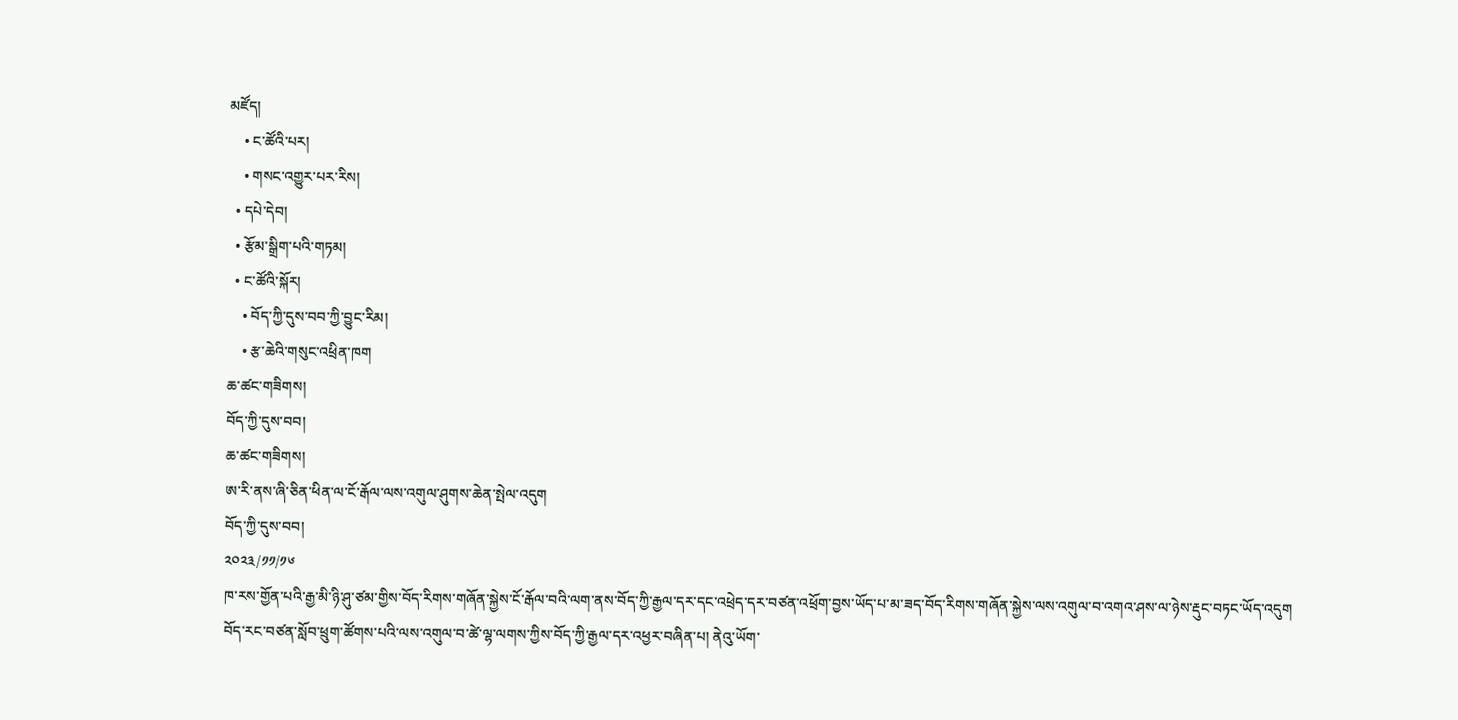མཛོད།
    • ང་ཚོའི་པར།
    • གསང་འགྱུར་པར་རིས།
  • དཔེ་དེབ།
  • རྩོམ་སྒྲིག་པའི་གཏམ།
  • ང་ཚོའི་སྐོར།
    • བོད་ཀྱི་དུས་བབ་ཀྱི་བྱུང་རིམ།
    • རྩ་ཆེའི་གསུང་འཕྲིན་ཁག
ཆ་ཚང་གཟིགས།
བོད་ཀྱི་དུས་བབ།
ཆ་ཚང་གཟིགས།
ཨ་རི་ནས་ཞི་ཅིན་ཕིན་ལ་ངོ་རྒོལ་ལས་འགུལ་ཤུགས་ཆེན་སྤེལ་འདུག
བོད་ཀྱི་དུས་བབ།
༢༠༢༣/༡༡/༡༦
ཁ་རས་གྱོན་པའི་རྒྱ་མི་ཉི་ཤུ་ཙམ་གྱིས་བོད་རིགས་གཞོན་སྐྱེས་ངོ་རྒོལ་བའི་ལག་ནས་བོད་ཀྱི་རྒྱལ་དར་དང་འཕྲེད་དར་བཙན་འཕྲོག་བྱས་ཡོད་པ་མ་ཟད་བོད་རིགས་གཞོན་སྐྱེས་ལས་འགུལ་བ་འགའ་ཤས་ལ་ཉེས་རྡུང་བཏང་ཡོད་འདུག
བོད་རང་བཙན་སློབ་ཕྲུག་ཚོགས་པའི་ལས་འགུལ་བ་ཚེ་ལྷ་ལགས་ཀྱིས་བོད་ཀྱི་རྒྱལ་དར་འཕྱར་བཞིན་པ། ནེའུ་ཡོག་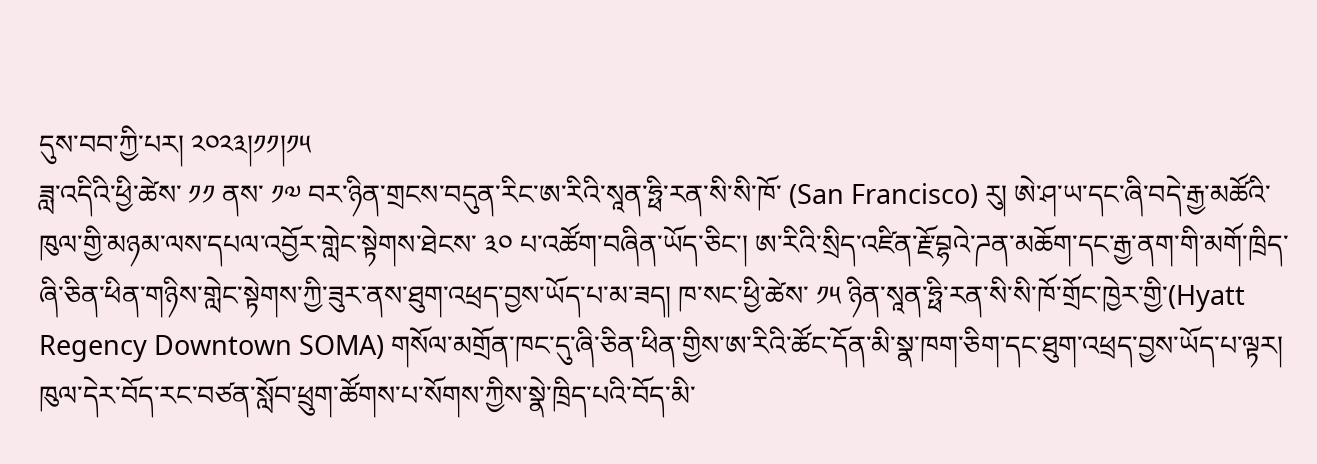དུས་བབ་ཀྱི་པར། ༢༠༢༣།༡༡།༡༥
ཟླ་འདིའི་ཕྱི་ཚེས་ ༡༡ ནས་ ༡༧ བར་ཉིན་གྲངས་བདུན་རིང་ཨ་རིའི་སཱན་ཧྥི་རན་སི་སི་ཁོ་ (San Francisco) རུ། ཨེ་ཤ་ཡ་དང་ཞི་བདེ་རྒྱ་མཚོའི་ཁུལ་གྱི་མཉམ་ལས་དཔལ་འབྱོར་གླེང་སྟེགས་ཐེངས་ ༣༠ པ་འཚོག་བཞིན་ཡོད་ཅིང་། ཨ་རིའི་སྲིད་འཛིན་རྗོ་བྷའེ་ཌན་མཆོག་དང་རྒྱ་ནག་གི་མགོ་ཁྲིད་ཞི་ཅིན་ཕིན་གཉིས་གླེང་སྟེགས་ཀྱི་ཟུར་ནས་ཐུག་འཕྲད་བྱས་ཡོད་པ་མ་ཟད། ཁ་སང་ཕྱི་ཚེས་ ༡༥ ཉིན་སཱན་ཧྥི་རན་སི་སི་ཁོ་གྲོང་ཁྱེར་གྱི་(Hyatt Regency Downtown SOMA) གསོལ་མགྲོན་ཁང་དུ་ཞི་ཅིན་ཕིན་གྱིས་ཨ་རིའི་ཚོང་དོན་མི་སྣ་ཁག་ཅིག་དང་ཐུག་འཕྲད་བྱས་ཡོད་པ་ལྟར། ཁུལ་དེར་བོད་རང་བཙན་སློབ་ཕྲུག་ཚོགས་པ་སོགས་ཀྱིས་སྣེ་ཁྲིད་པའི་བོད་མི་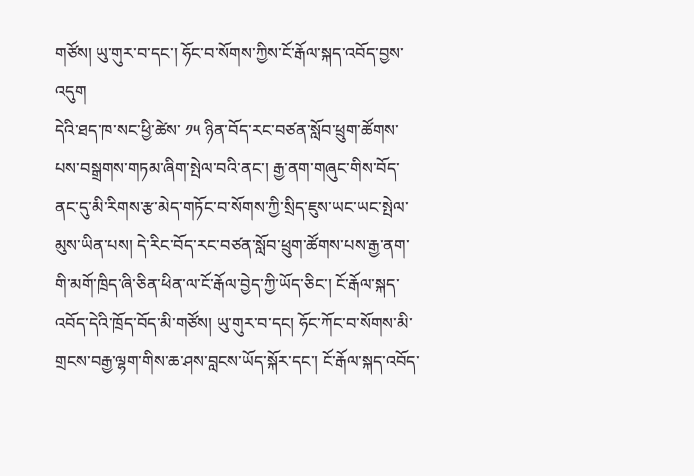གཙོས། ཡུ་གུར་བ་དང་། ཧོང་བ་སོགས་ཀྱིས་ངོ་རྒོལ་སྐད་འབོད་བྱས་འདུག
དེའི་ཐད་ཁ་སང་ཕྱི་ཚེས་ ༡༥ ཉིན་བོད་རང་བཙན་སློབ་ཕྲུག་ཚོགས་པས་བསྒྲགས་གཏམ་ཞིག་སྤེལ་བའི་ནང་། རྒྱ་ནག་གཞུང་གིས་བོད་ནང་དུ་མི་རིགས་རྩ་མེད་གཏོང་བ་སོགས་ཀྱི་སྲིད་ཇུས་ཡང་ཡང་སྤེལ་མུས་ཡིན་པས། དེ་རིང་བོད་རང་བཙན་སློབ་ཕྲུག་ཚོགས་པས་རྒྱ་ནག་གི་མགོ་ཁྲིད་ཞི་ཅིན་ཕིན་ལ་ངོ་རྒོལ་བྱེད་ཀྱི་ཡོད་ཅིང་། ངོ་རྒོལ་སྐད་འབོད་དེའི་ཁྲོད་བོད་མི་གཙོས། ཡུ་གུར་བ་དང། ཧོང་ཀོང་བ་སོགས་མི་གྲངས་བརྒྱ་ལྷག་གིས་ཆ་ཤས་བླངས་ཡོད་སྐོར་དང་། ངོ་རྒོལ་སྐད་འབོད་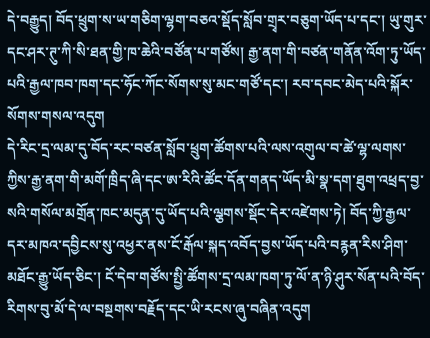དེ་བརྒྱུད། བོད་ཕྲུག་ས་ཡ་གཅིག་ལྷག་བཅའ་སྡོད་སློབ་གྲྭར་བཅུག་ཡོད་པ་དང་། ཡུ་གུར་དང་ཤར་ཊུ་ཀི་སི་ཐན་གྱི་ཁ་ཆེའི་བཙོན་པ་གཙོས། རྒྱ་ནག་གི་བཙན་གནོན་འོག་ཏུ་ཡོད་པའི་རྒྱལ་ཁབ་ཁག་དང་ཧོང་ཀོང་སོགས་སུ་མང་གཙོ་དང་། རབ་དབང་མེད་པའི་སྐོར་སོགས་གསལ་འདུག
དེ་རིང་དྲ་ལམ་དུ་བོད་རང་བཙན་སློབ་ཕྲུག་ཚོགས་པའི་ལས་འགུལ་བ་ཚེ་ལྷ་ལགས་ཀྱིས་རྒྱ་ནག་གི་མགོ་ཁྲིད་ཞི་དང་ཨ་རིའི་ཚོང་དོན་གནད་ཡོད་མི་སྣ་དག་ཐུག་འཕྲད་བྱ་སའི་གསོལ་མགྲོན་ཁང་མདུན་དུ་ཡོད་པའི་ལྕགས་སྡོང་དེར་འཛེགས་ཏེ། བོད་ཀྱི་རྒྱལ་དར་མཁའ་དབྱིངས་སུ་འཕྱར་ནས་ངོ་རྒོལ་སྐད་འབོད་བྱས་ཡོད་པའི་བརྙན་རིས་ཤིག་མཐོང་རྒྱུ་ཡོད་ཅིང་། ངོ་དེབ་གཙོས་སྤྱི་ཚོགས་དྲ་ལམ་ཁག་ཏུ་ལོ་ན་ཉི་ཤུར་སོན་པའི་བོད་རིགས་བུ་མོ་དེ་ལ་བསྔགས་བརྗོད་དང་ཡི་རངས་ཞུ་བཞིན་འདུག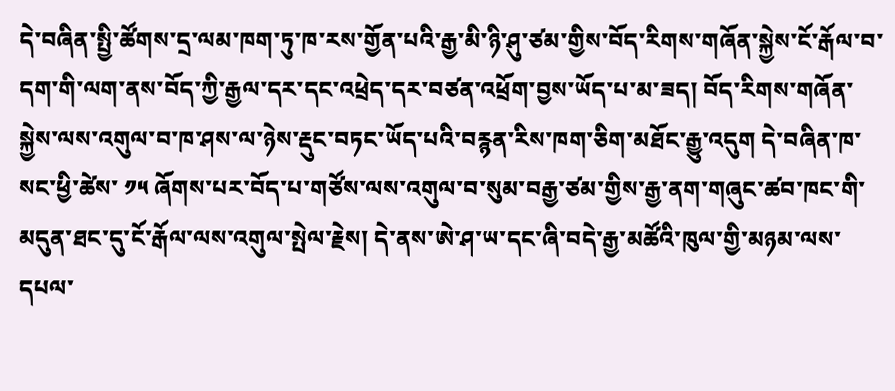དེ་བཞིན་སྤྱི་ཚོགས་དྲ་ལམ་ཁག་ཏུ་ཁ་རས་གྱོན་པའི་རྒྱ་མི་ཉི་ཤུ་ཙམ་གྱིས་བོད་རིགས་གཞོན་སྐྱེས་ངོ་རྒོལ་བ་དག་གི་ལག་ནས་བོད་ཀྱི་རྒྱལ་དར་དང་འཕྲེད་དར་བཙན་འཕྲོག་བྱས་ཡོད་པ་མ་ཟད། བོད་རིགས་གཞོན་སྐྱེས་ལས་འགུལ་བ་ཁ་ཤས་ལ་ཉེས་རྡུང་བཏང་ཡོད་པའི་བརྙན་རིས་ཁག་ཅིག་མཐོང་རྒྱུ་འདུག དེ་བཞིན་ཁ་སང་ཕྱི་ཚེས་ ༡༥ ཞོགས་པར་བོད་པ་གཙོས་ལས་འགུལ་བ་སུམ་བརྒྱ་ཙམ་གྱིས་རྒྱ་ནག་གཞུང་ཚབ་ཁང་གི་མདུན་ཐང་དུ་ངོ་རྒོལ་ལས་འགུལ་སྤེལ་རྗེས། དེ་ནས་ཨེ་ཤ་ཡ་དང་ཞི་བདེ་རྒྱ་མཚོའི་ཁུལ་གྱི་མཉམ་ལས་དཔལ་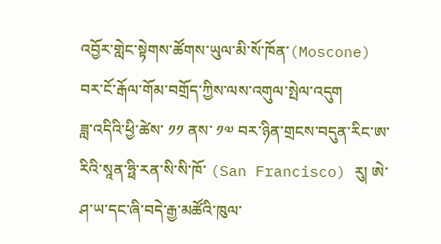འབྱོར་གླེང་སྟེགས་ཚོགས་ཡུལ་མི་སོ་ཁོན་(Moscone) བར་ངོ་རྒོལ་གོམ་བགྲོད་ཀྱིས་ལས་འགུལ་སྤེལ་འདུག
ཟླ་འདིའི་ཕྱི་ཚེས་ ༡༡ ནས་ ༡༧ བར་ཉིན་གྲངས་བདུན་རིང་ཨ་རིའི་སཱན་ཧྥི་རན་སི་སི་ཁོ་ (San Francisco) རུ། ཨེ་ཤ་ཡ་དང་ཞི་བདེ་རྒྱ་མཚོའི་ཁུལ་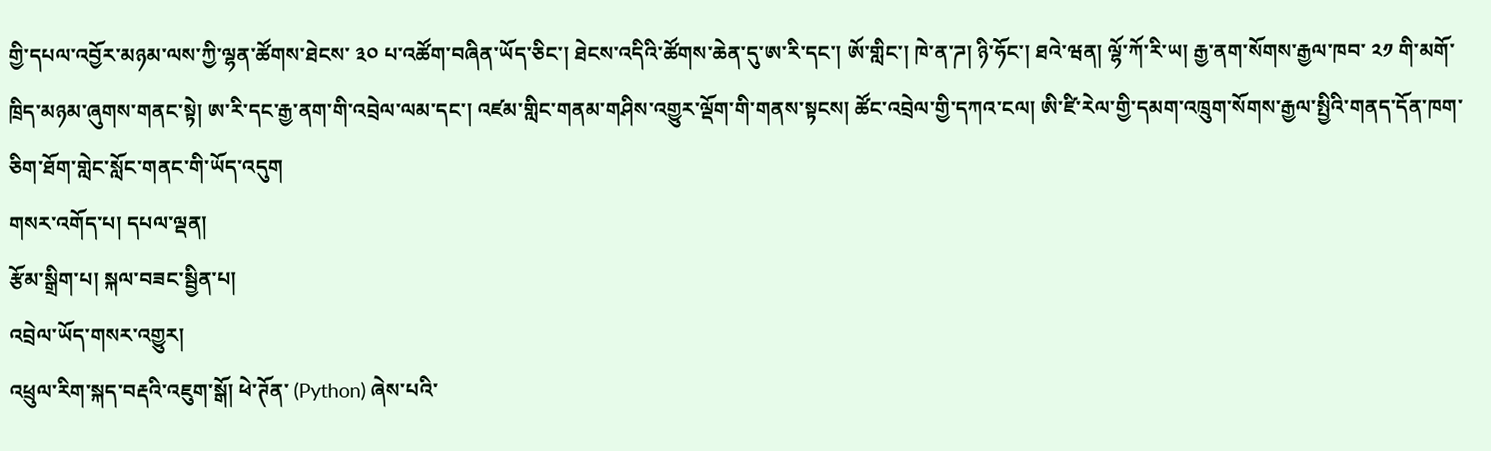གྱི་དཔལ་འབྱོར་མཉམ་ལས་ཀྱི་ལྷན་ཚོགས་ཐེངས་ ༣༠ པ་འཚོག་བཞིན་ཡོད་ཅིང་། ཐེངས་འདིའི་ཚོགས་ཆེན་དུ་ཨ་རི་དང་། ཨོ་གླིང་། ཁེ་ན་ཌ། ཉི་ཧོང་། ཐའེ་ཝན། ལྷོ་ཀོ་རི་ཡ། རྒྱ་ནག་སོགས་རྒྱལ་ཁབ་ ༢༡ གི་མགོ་ཁྲིད་མཉམ་ཞུགས་གནང་སྟེ། ཨ་རི་དང་རྒྱ་ནག་གི་འབྲེལ་ལམ་དང་། འཛམ་གླིང་གནམ་གཤིས་འགྱུར་ལྡོག་གི་གནས་སྟངས། ཚོང་འབྲེལ་གྱི་དཀའ་ངལ། ཨི་ཛི་རེལ་གྱི་དམག་འཁྲུག་སོགས་རྒྱལ་སྤྱིའི་གནད་དོན་ཁག་ཅིག་ཐོག་གླེང་སློང་གནང་གི་ཡོད་འདུག
གསར་འགོད་པ། དཔལ་ལྡན།
རྩོམ་སྒྲིག་པ། སྐལ་བཟང་སྦྱིན་པ།
འབྲེལ་ཡོད་གསར་འགྱུར།
འཕྲུལ་རིག་སྐད་བརྡའི་འཇུག་སྒོ། ཕེ་ཊོན་ (Python) ཞེས་པའི་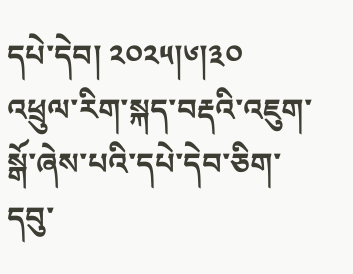དཔེ་དེབ། ༢༠༢༥།༦།༣༠
འཕྲུལ་རིག་སྐད་བརྡའི་འཇུག་སྒོ་ཞེས་པའི་དཔེ་དེབ་ཅིག་དབུ་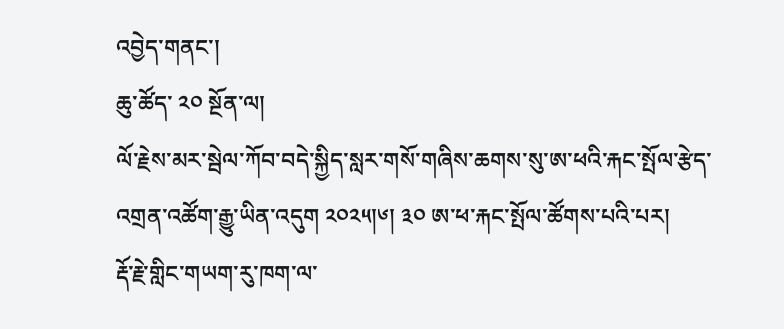འབྱེད་གནང་།
ཆུ་ཚོད་ ༢༠ སྔོན་ལ།
ལོ་རྗེས་མར་སྦེལ་ཀོབ་བདེ་སྐྱིད་སླར་གསོ་གཞིས་ཆགས་སུ་ཨ་ཕའི་རྐང་སྤོལ་རྩེད་འགྲན་འཚོག་རྒྱུ་ཡིན་འདུག ༢༠༢༥།༦། ༣༠ ཨ་ཕ་རྐང་སྤོལ་ཚོགས་པའི་པར།
རྡོ་རྗེ་གླིང་གཡག་རུ་ཁག་ལ་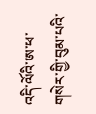འདི་ལོའི་ཨ་ཕ་གསེར་གྱི་བུམ་པའི་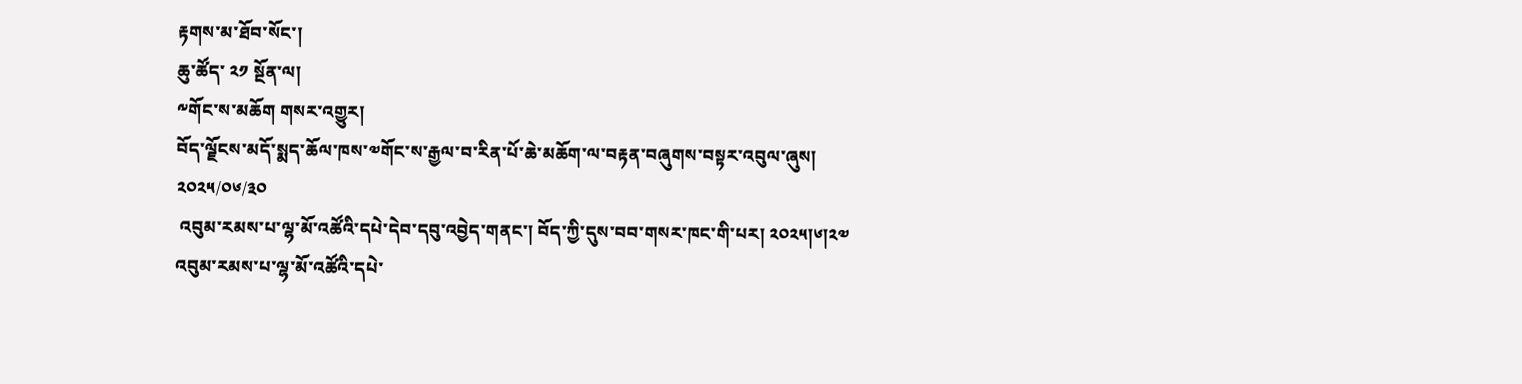རྟགས་མ་ཐོབ་སོང་།
ཆུ་ཚོད་ ༢༡ སྔོན་ལ།
༸གོང་ས་མཆོག གསར་འགྱུར།
བོད་ལྗོངས་མདོ་སྨད་ཆོལ་ཁས་༧གོང་ས་རྒྱལ་བ་རིན་པོ་ཆེ་མཆོག་ལ་བརྟན་བཞུགས་བསྟར་འབུལ་ཞུས།
༢༠༢༥/༠༦/༣༠
 འབུམ་རམས་པ་ལྷ་མོ་འཚོའི་དཔེ་དེབ་དབུ་འབྱེད་གནང་། བོད་ཀྱི་དུས་བབ་གསར་ཁང་གི་པར། ༢༠༢༥།༦།༢༧
འབུམ་རམས་པ་ལྷ་མོ་འཚོའི་དཔེ་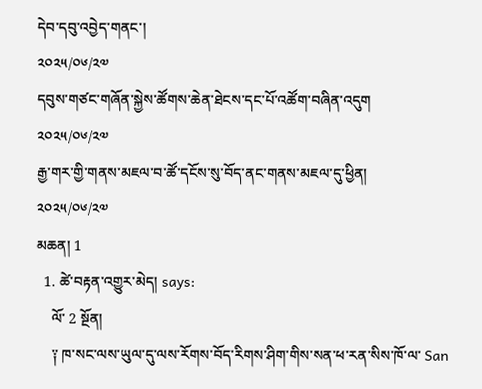དེབ་དབུ་འབྱེད་གནང་།
༢༠༢༥/༠༦/༢༧
དབུས་གཙང་གཞོན་སྐྱེས་ཚོགས་ཆེན་ཐེངས་དང་པོ་འཚོག་བཞིན་འདུག
༢༠༢༥/༠༦/༢༧
རྒྱ་གར་གྱི་གནས་མཇལ་བ་ཚོ་དངོས་སུ་བོད་ནང་གནས་མཇལ་དུ་ཕྱིན།
༢༠༢༥/༠༦/༢༧
མཆན། 1
  1. ཚེ་བརྟན་འགྱུར་མེད། says:
    ལོ་ 2 སྔོན།
    ༑ ཁ་སང་ལས་ཡུལ་དུ་ལས་རོགས་བོད་རིགས་ཤིག་གིས་སན་ཕ་རན་སིས་ཁོ་ལ་ San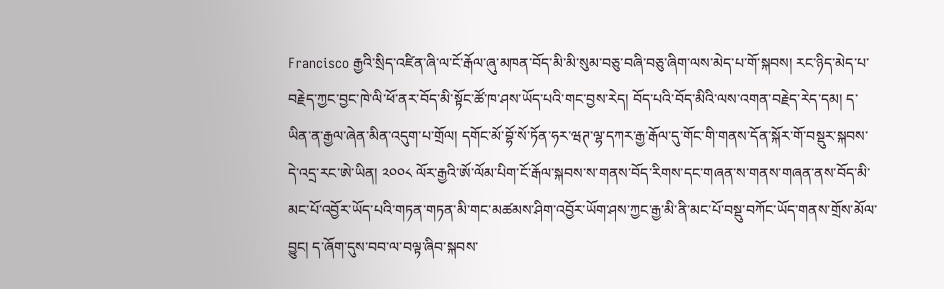Francisco རྒྱའི་སྲིད་འཛིན་ཞི་ལ་ངོ་རྒོལ་ཞུ་མཁན་བོད་མི་མི་སུམ་བཅུ་བཞི་བཅུ་ཞིག་ལས་མེད་པ་གོ་སྐབས། རང་ཉིད་མེད་པ་བརྗེད་ཀྱང་བྱང་ཁེ་ལི་ཕོ་ནར་བོད་མི་སྟོང་ཚོ་ཁ་ཤས་ཡོད་པའི་གང་བྱས་རེད། བོད་པའི་བོད་མིའི་ལས་འགན་བརྗེད་རེད་དམ། ད་ཡིན་ན་རྒྱལ་ཞེན་མིན་འདུག་པ་གྲོལ། དགོང་མོ་བྷོ་སོ་ཏོན་ཧར་ཝཊ་ལྷ་དཀར་རྒྱ་རྒོལ་དུ་གོང་གི་གནས་དོན་སྐོར་གོ་བསྡུར་སྐབས་དེ་འདྲ་རང་ཨེ་ཡིན། ༢༠༠༨ ལོར་རྒྱའི་ཨོ་ལོམ་པིག་ངོ་རྒོལ་སྐབས་ས་གནས་བོད་རིགས་དང་གཞན་ས་གནས་གཞན་ནས་བོད་མི་མང་པོ་འབྱོར་ཡོད་པའི་གཏན་གཏན་མི་གང་མཚམས་ཤིག་འབྱོར་ཡོག་ཤས་ཀྱང་རྒྱ་མི་ནི་མང་པོ་བསྡུ་བཀོང་ཡོད་གནས་གྲོས་མོལ་བྱུང། ད་ཞོག་དུས་བབ་ལ་བལྟ་ཞིབ་སྐབས་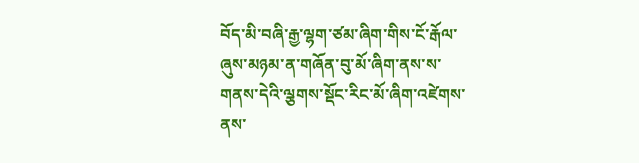བོད་མི་བཞི་རྒྱ་ལྷག་ཙམ་ཞིག་གིས་ངོ་རྒོལ་ཞུས་མཉམ་ན་གཞོན་བུ་མོ་ཞིག་ནས་ས་གནས་དེའི་ལྕགས་སྡོང་རིང་མོ་ཞིག་འཛེགས་ནས་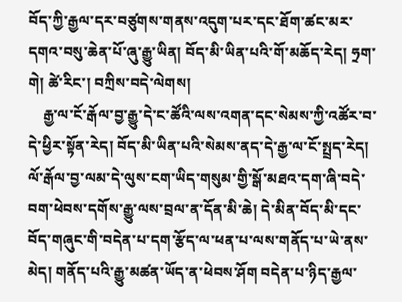བོད་ཀྱི་རྒྱལ་དར་བཙུགས་གནས་འདུག་པར་དང་ཐོག་ཚང་མར་དགའ་བསུ་ཆེན་པོ་ཞུ་རྒྱུ་ཡིན། བོད་མི་ཡིན་པའི་གོ་མཆོད་རེད། ཧྲག་གེ། ཚེ་རིང་། བཀྲིས་བདེ་ལེགས།
    རྒྱ་ལ་ངོ་རྒོལ་བྱ་རྒྱུ་དེ་ང་ཚོའི་ལས་འགན་དང་སེམས་ཀྱི་འཚོར་བ་དེ་ཕྱིར་སྟོན་རེད། བོད་མི་ཡིན་པའི་སེམས་ནད་དེ་རྒྱ་ལ་ངོ་སྤྲད་རེད། ལོ་རྒོལ་བྱ་ལམ་དེ་ལུས་ངག་ཡིད་གསུམ་གྱི་སྒོ་མཐའ་དག་ཞི་བདེ་བག་ཕེབས་དགོས་རྒྱུ་ལས་བྲལ་ན་དོན་མི་ཆེ། དེ་མིན་བོད་མི་དང་བོད་གཞུང་གི་བདེན་པ་དག་རྩོད་ལ་ཕན་པ་ལས་གནོད་པ་ཡེ་ནས་མེད། གནོད་པའི་རྒྱུ་མཚན་ཡོད་ན་ཕེབས་ཤོག བདེན་པ་ཉིད་རྒྱལ་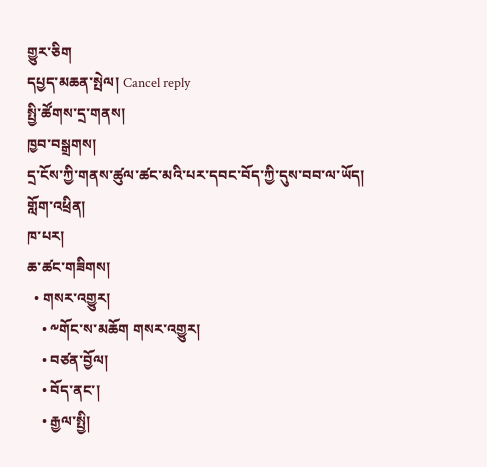གྱུར་ཅིག
དཔྱད་མཆན་སྤེལ། Cancel reply
སྤྱི་ཚོགས་དྲ་གནས།
ཁྱབ་བསྒྲགས།
དྲ་ངོས་ཀྱི་གནས་ཚུལ་ཚང་མའི་པར་དབང་བོད་ཀྱི་དུས་བབ་ལ་ཡོད།
གློག་འཕྲིན།
ཁ་པར།
ཆ་ཚང་གཟིགས།
  • གསར་འགྱུར།
    • ༸གོང་ས་མཆོག གསར་འགྱུར།
    • བཙན་བྱོལ།
    • བོད་ནང་།
    • རྒྱལ་སྤྱི།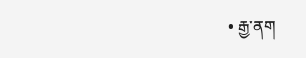• རྒྱ་ནག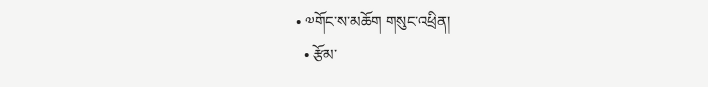• ༧གོང་ས་མཆོག གསུང་འཕྲིན།
  • རྩོམ་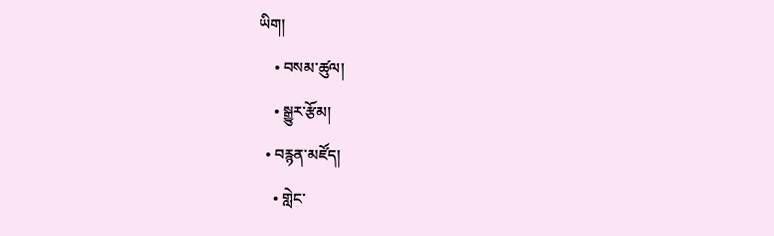ཡིག།
    • བསམ་ཚུལ།
    • སྒྱུར་རྩོམ།
  • བརྙན་མཛོད།
    • གླེང་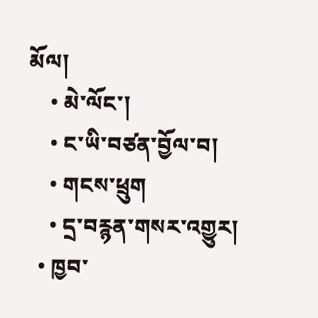མོལ།
    • མེ་ལོང་།
    • ང་ཡི་བཙན་བྱོལ་བ།
    • གངས་ཕྲུག
    • དྲ་བརྙན་གསར་འགྱུར།
  • ཁྱབ་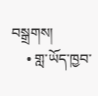བསྒྲགས།
    • གླ་ཡོད་ཁྱབ་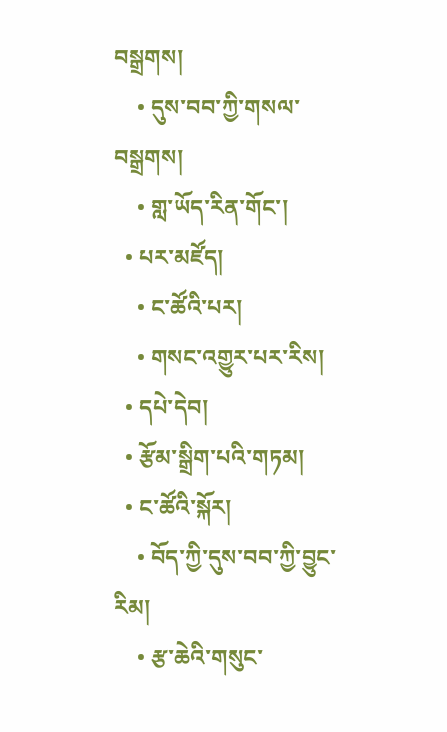བསྒྲགས།
    • དུས་བབ་ཀྱི་གསལ་བསྒྲགས།
    • གླ་ཡོད་རིན་གོང་།
  • པར་མཛོད།
    • ང་ཚོའི་པར།
    • གསང་འགྱུར་པར་རིས།
  • དཔེ་དེབ།
  • རྩོམ་སྒྲིག་པའི་གཏམ།
  • ང་ཚོའི་སྐོར།
    • བོད་ཀྱི་དུས་བབ་ཀྱི་བྱུང་རིམ།
    • རྩ་ཆེའི་གསུང་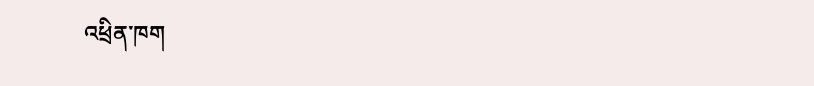འཕྲིན་ཁག